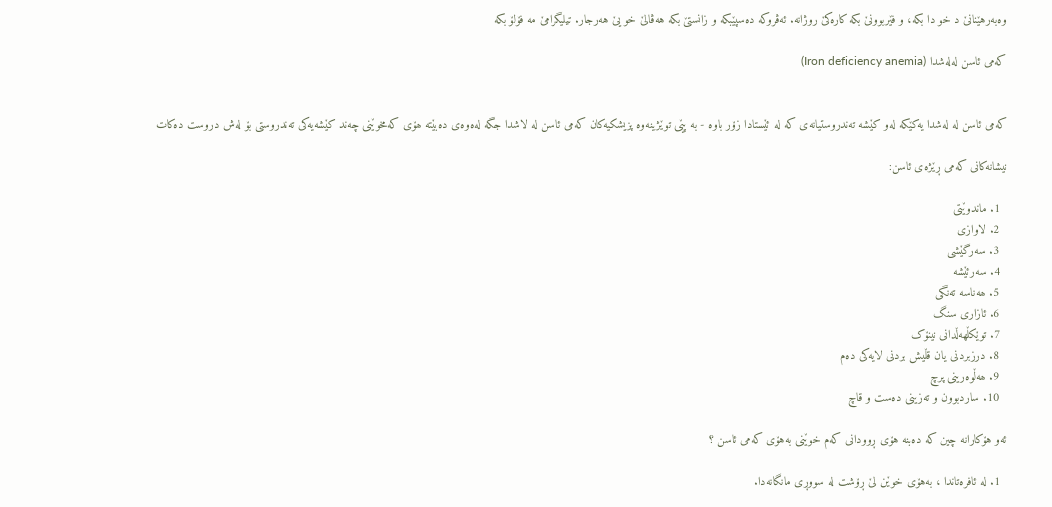وەبەرهێنانێ د خو دا بکە، و فێربوونێ بکە کارەکێ روژانە. ئەڤروکە دەسپێبکە و زانستێ بکە هەڤالێ خو یێ هەرجار. تیلیگرامێ مە فۆلۆ بکە

کەمی ئاسن لەلەشدا (Iron deficiency anemia)


کەمی ئاسن لە لەشدا یەکێکە لەو کێشە تەندروستیانەی کە لە ئێستادا زۆر باوە - بە پێی توێژینەوە پزیشکیەکان کەمی ئاسن لە لاشدا جگە لەەوەی دەبێتە ھۆی کەمخوێنی چەند کێشەیەکی تەندروستی بۆ لەش دروست دەکات

نیشانەکانی كەمی ڕێژەی ئاسن:

  1. ماندوێتی
  2. لاوازی
  3. سەرگێشی
  4. سەرئێشە
  5. ھەناسە تەنگی
  6. ئازاری سنگ
  7. توێکڵھەڵدانی نینۆک
  8. درزبردنی یان قڵیش بردنی لایەکی دەم
  9. ھەڵوەرینی پرچ
  10. ساردبوون و تەزینی دەست و قاچ

ئەو هۆکارانە چین کە دەبنە هۆی ڕوودانی کەم خوێنی بەهۆی کەمی ئاسن ؟

  1. لە ئافرەتاندا ، بەهۆی خوێن لێ ڕۆشت لە سووڕی مانگانەدا.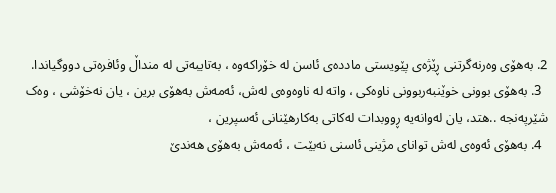2. بەهۆی وەرنەگرتنی ڕێژەی پێویستی ماددەی ئاسن لە خۆراکەوە ، بەتایبەتی لە منداڵ وئافرەتی دووگیاندا.
  3. بەهۆی بوونی خوێنبەربوونی ناوەکی ، واتە لە ناوەوەی لەش، ئەمەش بەهۆی برین ، یان نەخۆشی ، وەک شێرپەنجە ..هتد، یان لەوانەیە ڕووبدات لەکاتی بەکارهێنانی ئەسپرین ،
  4. بەهۆی ئەوەی لەش توانای مژینی ئاسنی نەبێت ، ئەمەش بەهۆی هەندێ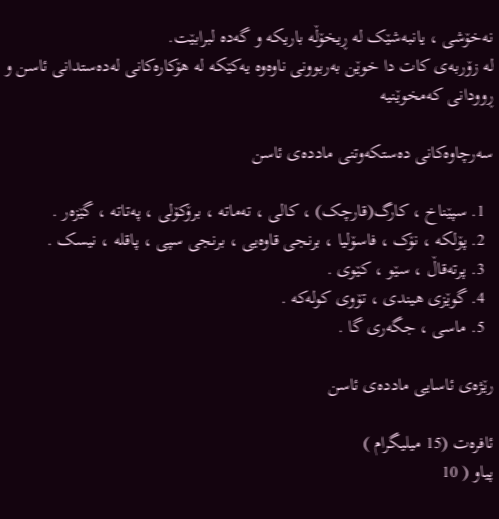نەخۆشی ، یانبەشێک لە ڕیخۆڵە باریکە و گەدە لبرابێت.
لە زۆربەی کات دا خوێن بەربوونی ناوەوە یەکێکە لە هۆکارەکانی لەدەستدانی ئاسن و ڕوودانی کەمخوێنیە

سەرچاوەکانی دەستکەوتنی ماددەی ئاسن

  1. سپێناخ ، کارگ(قارچک) ، کالی ، تەماتە ، برۆکۆلی ، پەتاتە ، گێزەر .
  2. پۆلکە ، نۆک ، فاسۆلیا ، برنجی قاوەیی ، برنجی سپی ، پاقلە ، نیسک .
  3. پرتەقاڵ ، سێو ، کێوی .
  4. گوێزی هیندی ، تۆوی کولەکە .
  5. ماسی ، جگەری گا .

رێژەی ئاسایی ماددەی ئاسن

ئافرەت (15 میلیگرام )
پیاو ( 10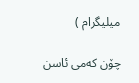میلیگرام )

چۆن کەمی ئاسن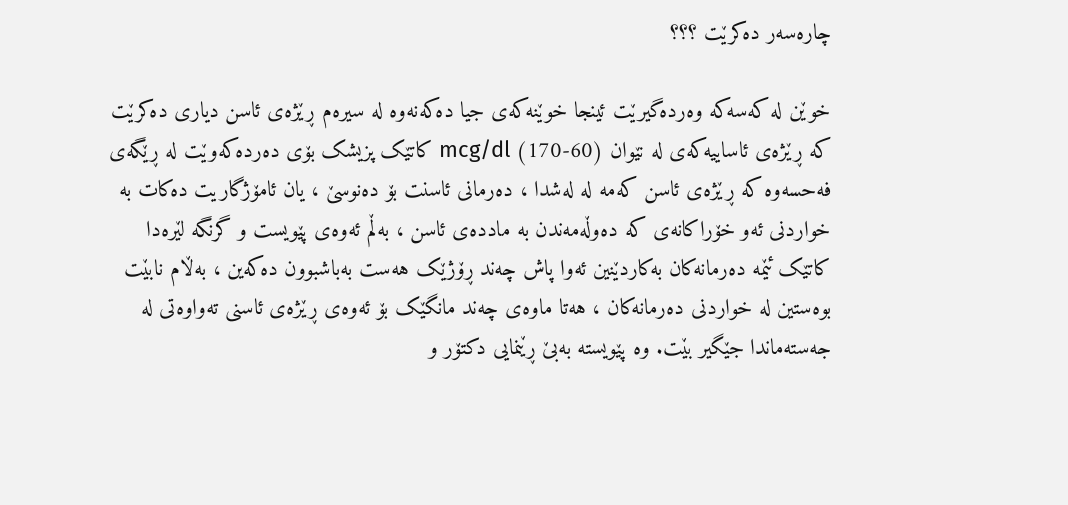چارەسەر دەکرێت ؟؟؟

خوێن لە کەسەکە وەردەگیرێت ئینجا خوێنەکەی جیا دەکەنەوە لە سیرەم ڕێژەی ئاسن دیاری دەکرێت کە ڕێژەی ئاساییەکەی لە نێوان (60-170) mcg/dl کاتێک پزیشک بۆی دەردەکەوێت لە ڕێگەی فەحسەوە کە ڕێژەی ئاسن کەمە لە لەشدا ، دەرمانی ئاسنت بۆ دەنوسێ ، یان ئامۆژگاریت دەکات بە خواردنی ئەو خۆراکانەی کە دەوڵەمەندن بە ماددەی ئاسن ، بەڵم ئەوەی پێویست و گرنگە لێرەدا کاتێک ئێمە دەرمانەکان بەکاردێنین ئەوا پاش چەند ڕۆژێک هەست بەباشبوون دەکەین ، بەڵام نابێت بوەستین لە خواردنی دەرمانەکان ، هەتا ماوەی چەند مانگێک بۆ ئەوەی ڕێژەی ئاسنی تەواوەتی لە جەستەماندا جێگیر بێت. وە پێویستە بەبێ ڕێنمایی دکتۆر و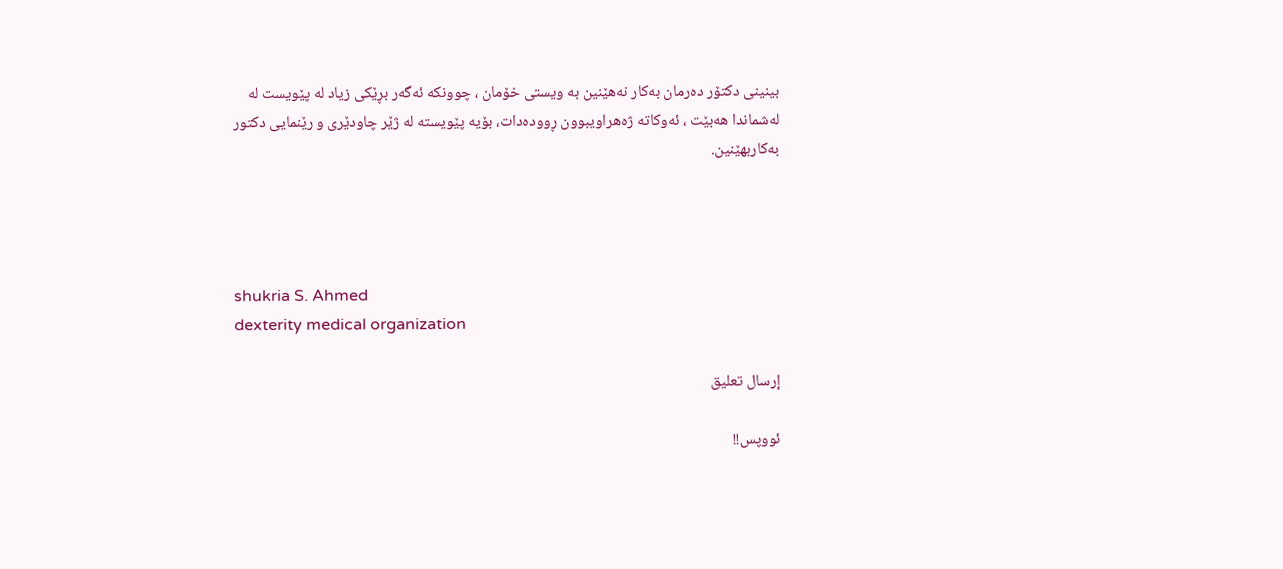بینینی دکتۆر دەرمان بەکار نەهێنین بە ویستی خۆمان ، چوونکە ئەگەر بڕێکی زیاد لە پێویست لە لەشماندا هەبێت ، ئەوکاتە ژەهراویبوون ڕوودەدات، بۆیە پێویستە لە ژێر چاودێری و رێنمایی دکتور بەکاربھێنین.




shukria S. Ahmed
dexterity medical organization

إرسال تعليق

ئووپس!!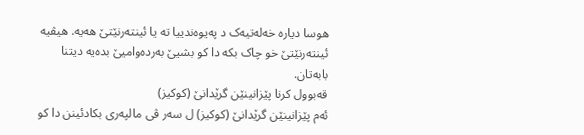هوسا دیارە خەلەتیەک د پەیوەندییا تە یا ئینتەرنێتێ هەیە. هیڤیە ئینتەرنێتێ خو چاک بکە دا کو بشیێ بەردەوامیێ بدەیە دیتنا بابەتان.
قەبوول کرنا پێزانینێن گرێدانێ (کوکیز)
ئەم پێزانینێن گرێدانێ (کوکیز) ل سەر ڤی مالپەری بکادئینن دا کو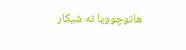هاتوچوویا تە شیکار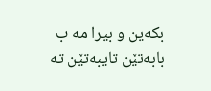بکەین و بیرا مە ب بابەتێن تایبەتێن تە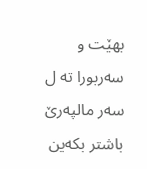بهێت و سەربورا تە ل سەر مالپەرێ باشتر بکەین